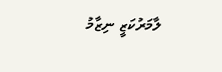ލާމަރުކަޒީ ނިޒާމު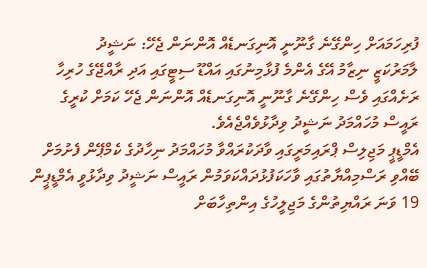ފުރިހަމައަށް ހިންގޭނެ ގާނޫނީ އޮނިގަނޑެއް އޮންނަން ޖެހޭ: ނަޝީދު
ލާމަރުކަޒީ ނިޒާމު އޭގެ އެންމެ ފުޅާމިނުގައި އައްޑޫ ސިޓީގައި އަދި ރާއްޖޭގެ ހުރިހާ ރަށެއްގައި ވެސް ހިންގޭނެ ގާނޫނީ އޮނިގަނޑެއް އޮންނަން ޖެހޭ ކަމަށް ކުރީގެ ރައީސް މުހައްމަދު ނަޝީދު ވިދާޅުވެއްޖެއެވެ.
އެމްޑީޕީ މަޖިލިސް ޕްރައިމަރީގައި ވާދަކުރައްވާ މުހައްމަދު ނިހާދުގެ ކެމްޕޭން ފެށުމަށް ބޭއްވި ރަސްމިއްޔާތުގައި ވާހަކަފުޅުދައްކަވަމުން ރައީސް ނަޝީދު ވިދާޅުވީ އެމްޑީޕީން 19 ވަނަ ރައްޔިތުންގެ މަޖިލީހުގެ އިންތިހާބަށް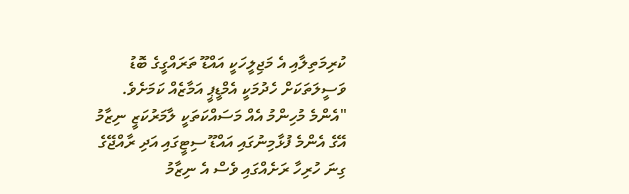ކުރިމަތިލާއި އެ މަޖިލީހަކީ އައްޑޫ ތަރައްގީގެ ބޮޑު ވަސީލަތަކަށް ހެދުމަކީ އެމްޑީޕީ އަމާޒެއް ކަމަށެވެ.
"އެންމެ މުހިންމު އެއް މަސައްކަތަކީ ލާމަރުކަޒީ ނިޒާމު އޭގެ އެންމެ ފުޅާމިނުގައި އައްޑޫ ސިޓީގައި އަދި ރާއްޖޭގެ ގިނަ ހުރިހާ ރަށެއްގައި ވެސް އެ ނިޒާމު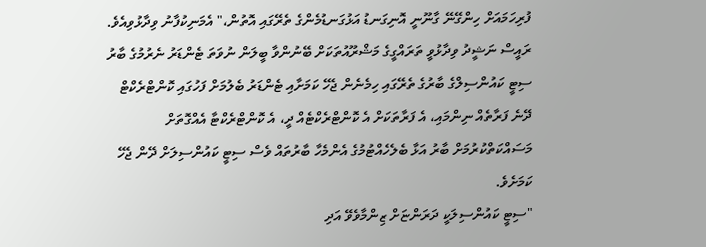ފުރިހަމައަށް ހިންގޭނޭ ގާނޫނީ އޮނިގަނޑު އަޅުގަނޑުމެންގެ ތެރޭގައި އޮތުން،" އެމަނިކުފާނު ވިދާޅުވިއެވެ.
ރައީސް ނަޝީދު ވިދާޅުވީ ތަރައްގީގެ މަޝްރޫއުތަކަށް ބޭނުންވާ ބީލަން ނުވަތަ ޓެންޑަރު ނެރުމުގެ ބާރު ސިޓީ ކައުންސިލްގެ ބާރުގެ ތެރޭގައި ހިމެނެން ޖެހޭ ކަމަށާއި ޓެންޑަރު ބެލުމަށް ފަހުގައި ކޮންޓްރެކްޓް ދޭނެ ފަރާތެއް ނިންމައި، އެ ފަރާތަކަށް އެ ކޮންޓްރެކްޓެއް ދީ، އެ ކޮންޓްރެކްޓާ އެއްގޮތަށް މަސައްކަތްކުރުމަށް ބާރު އަޅާ ބެލެހެއްޓުމުގެ އެންމެހާ ބާރުތައް ވެސް ސިޓީ ކައުންސިލަށް ދޭން ޖެހޭ ކަމަށެވެ.
"ސިޓީ ކައުންސިލަކީ ދަރަންޏަށް ޒިންމާވެވޭ އަދި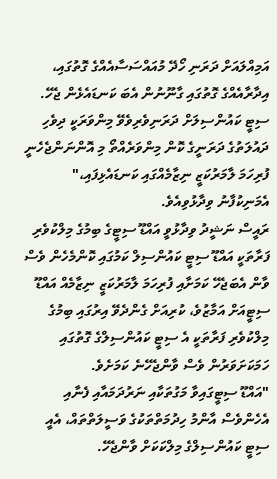އަމިއްލައަށް ދަރަނި ހޯދޭ މުއައްސަސާއެއްގެ ގޮތުގައި، އިދާރާއެއްގެ ގޮތުގައި ގާނޫނުން އެބަ ކަނޑައެޅެން ޖެހޭ. ސިޓީ ކައުންސިލަށް ދަރަނިވެރިވެވޭ މިންވަރަކީ ދިވެހި ދައުލަތުގެ ދަރަނީގެ ކޮން މިންވަރެއްތޯ މި އޮންނަންޖެހެނީ ފުރިހަމަ ލާމަރުކަޒީ ނިޒާމެއްގައި ކަނޑައެޅިފައި،" އެމަނިކުފާނު ވިދާޅުވިއެވެ.
ރައީސް ނަޝީދު ވިދާޅުވީ އައްޑޫ ސިޓީގެ ބިމުގެ މިލްކުވެރި ފަރާތަކީ އައްޑޫ ސިޓީ ކައުންސިލް ކަމުގައި ކޮންމެހެން ވެސް ވާން އެބަޖެހޭ ކަމަށާއި ފުރިހަމަ ލާމަރުކަޒީ ނިޒާމެއް އައްޑޫ ސިޓީއަށް އަމާޒުވެ، ކުރިއަށް ގެންދެވޭ އިރުގައި ބިމުގެ މިލްކުވެރި ފަރާތަކީ އެ ސިޓީ ކައުންސިލްގެ ގޮތުގައި ހަމަކަށަވަރުން ވެސް ވާންޖެހޭނެ ކަމަށެވެ.
"އައްޑޫ ސިޓީގައިވާ މަގުތަކާއި ނަރުދަމައާއި ފެނާއި އެހެންވެސް އާންމު ހިދުމަތްތަކުގެ ވަސީލަތްތައް، އެއީ ސިޓީ ކައުންސިލްގެ މިލްކަކަށް ވާންޖެހޭ.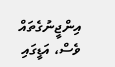އިންޖީނުގެތައް ވެސް، އަޑީގައި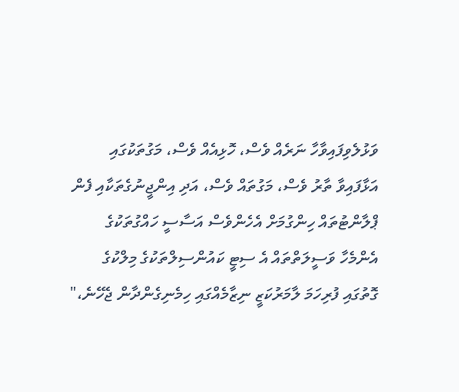ވަޅުލެވިފައިވާހާ ނަރެއް ވެސް، ހޮޅިއެއް ވެސް، މަގުތަކުގައި އަޅާފައިވާ ތާރު ވެސް، މަގުތައް ވެސް، އަދި އިންޖީނުގެތަކާއި ފެން ޕްލާންޓުތައް ހިންގުމަށް އެހެންވެސް އަސާސީ ހައްގުތަކުގެ އެންމެހާ ވަސީލަތްތައް އެ ސިޓީ ކައުންސިލްތަކުގެ މިލްކުގެ ގޮތުގައި ފުރިހަމަ ލާމަރުކަޒީ ނިޒާމެއްގައި ހިމެނިގެންދާން ޖެހޭނެ،"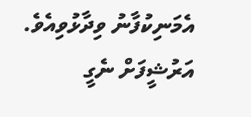އެމަނިކުފާނު ވިދާޅުވިއެވެ.
އަރުޝީފަށް ނެގީ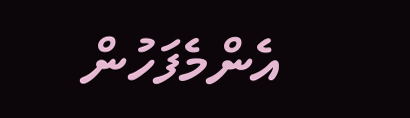އެންމެފަހުން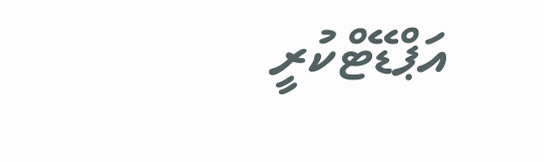އަޕްޑޭޓްކުރީ